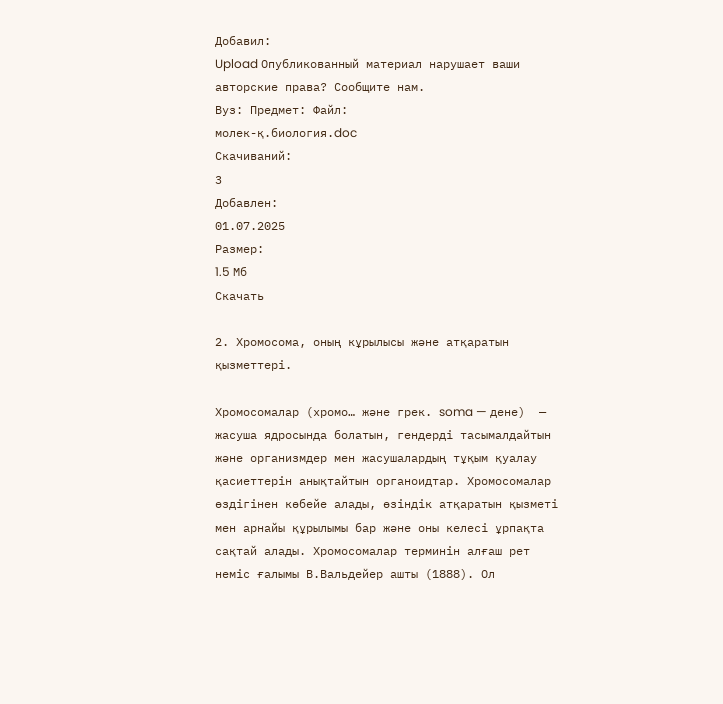Добавил:
Upload Опубликованный материал нарушает ваши авторские права? Сообщите нам.
Вуз: Предмет: Файл:
молек-қ.биология.doc
Скачиваний:
3
Добавлен:
01.07.2025
Размер:
1.5 Mб
Скачать

2. Хромосома, оның кұрылысы және атқаратын қызметтері.

Хромосомалар (хромо… және грек. soma — дене)  — жасуша ядросында болатын, гендерді тасымалдайтын және организмдер мен жасушалардың тұқым қуалау қасиеттерін анықтайтын органоидтар. Хромосомалар өздігінен көбейе алады, өзіндік атқаратын қызметі мен арнайы құрылымы бар және оны келесі ұрпақта сақтай алады. Хромосомалар терминін алғаш рет неміс ғалымы В.Вальдейер ашты (1888). Ол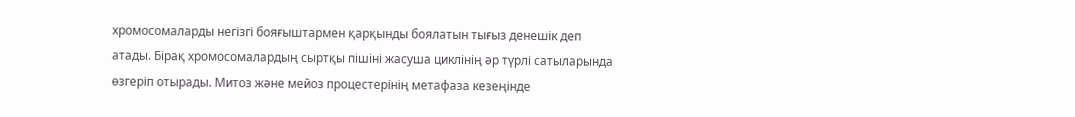хромосомаларды негізгі бояғыштармен қарқынды боялатын тығыз денешік деп атады. Бірақ хромосомалардың сыртқы пішіні жасуша циклінің әр түрлі сатыларында өзгеріп отырады. Митоз және мейоз процестерінің метафаза кезеңінде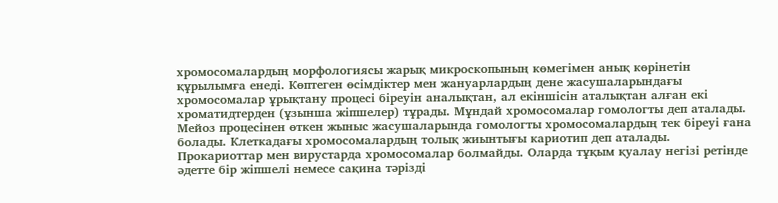хромосомалардың морфологиясы жарық микроскопының көмегімен анық көрінетін құрылымға енеді. Көптеген өсімдіктер мен жануарлардың дене жасушаларындағы хромосомалар ұрықтану процесі біреуін аналықтан, ал екіншісін аталықтан алған екі хроматидтерден (ұзынша жіпшелер) тұрады. Мұндай хромосомалар гомологты деп аталады. Мейоз процесінен өткен жыныс жасушаларында гомологты хромосомалардың тек біреуі ғана болады. Клеткадағы хромосомалардың толық жиынтығы кариотип деп аталады. Прокариоттар мен вирустарда хромосомалар болмайды. Оларда тұқым қуалау негізі ретінде әдетте бір жіпшелі немесе сақина тәрізді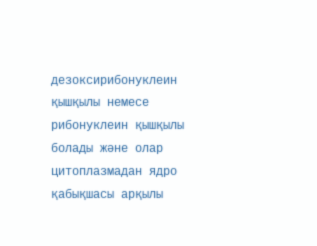дезоксирибонуклеин қышқылы немесе рибонуклеин қышқылы болады және олар цитоплазмадан ядро қабықшасы арқылы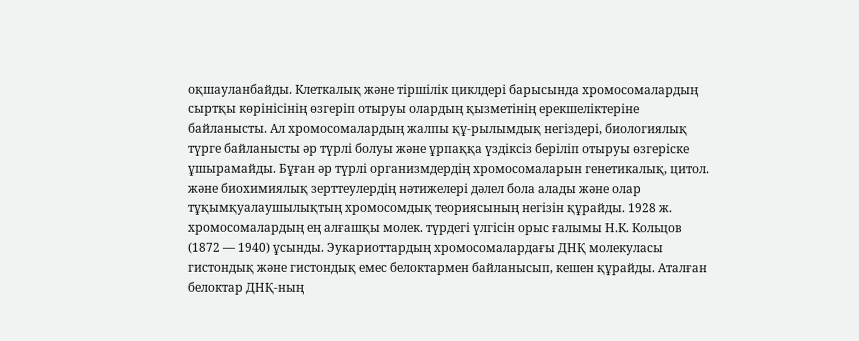оқшауланбайды. Клеткалық және тіршілік циклдері барысында хромосомалардың сыртқы көрінісінің өзгеріп отыруы олардың қызметінің ерекшеліктеріне байланысты. Ал хромосомалардың жалпы құ-рылымдық негіздері, биологиялық түрге байланысты әр түрлі болуы және ұрпаққа үздіксіз беріліп отыруы өзгеріске ұшырамайды. Бұған әр түрлі организмдердің хромосомаларын генетикалық, цитол. және биохимиялық зерттеулердің нәтижелері дәлел бола алады және олар тұқымқуалаушылықтың хромосомдық теориясының негізін құрайды. 1928 ж. хромосомалардың ең алғашқы молек. түрдегі үлгісін орыс ғалымы Н.К. Кольцов (1872 — 1940) ұсынды. Эукариоттардың хромосомалардағы ДНҚ молекуласы гистондық және гистондық емес белоктармен байланысып, кешен құрайды. Аталған белоктар ДНҚ-ның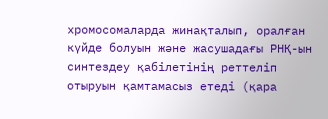хромосомаларда жинақталып, оралған күйде болуын және жасушадағы РНҚ-ын синтездеу қабілетінің реттеліп отыруын қамтамасыз етеді (қара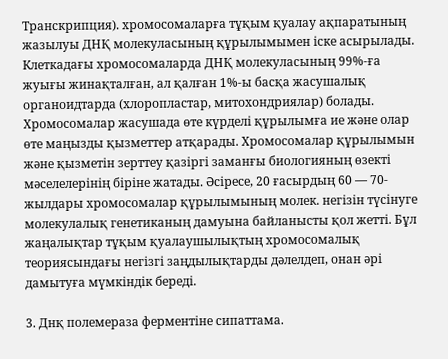Транскрипция). хромосомаларға тұқым қуалау ақпаратының жазылуы ДНҚ молекуласының құрылымымен іске асырылады. Клеткадағы хромосомаларда ДНҚ молекуласының 99%-ға жуығы жинақталған, ал қалған 1%-ы басқа жасушалық органоидтарда (хлоропластар, митохондриялар) болады. Хромосомалар жасушада өте күрделі құрылымға ие және олар өте маңызды қызметтер атқарады. Хромосомалар құрылымын және қызметін зерттеу қазіргі заманғы биологияның өзекті мәселелерінің біріне жатады. Әсіресе, 20 ғасырдың 60 — 70-жылдары хромосомалар құрылымының молек. негізін түсінуге молекулалық генетиканың дамуына байланысты қол жетті. Бұл жаңалықтар тұқым қуалаушылықтың хромосомалық теориясындағы негізгі заңдылықтарды дәлелдеп, онан әрі дамытуға мүмкіндік береді.

3. Днқ полемераза ферментіне сипаттама.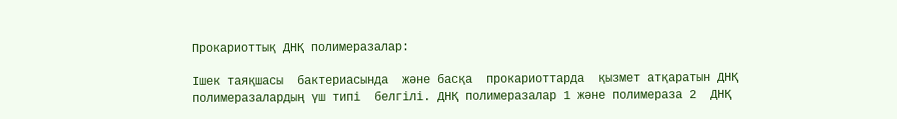Прокариоттық ДНҚ полимеразалар:

Ішек таяқшасы  бактериасында  және басқа  прокариоттарда  қызмет атқаратын ДНҚ  полимеразалардың үш типі  белгілі. ДНҚ полимеразалар 1 және полимераза 2  ДНҚ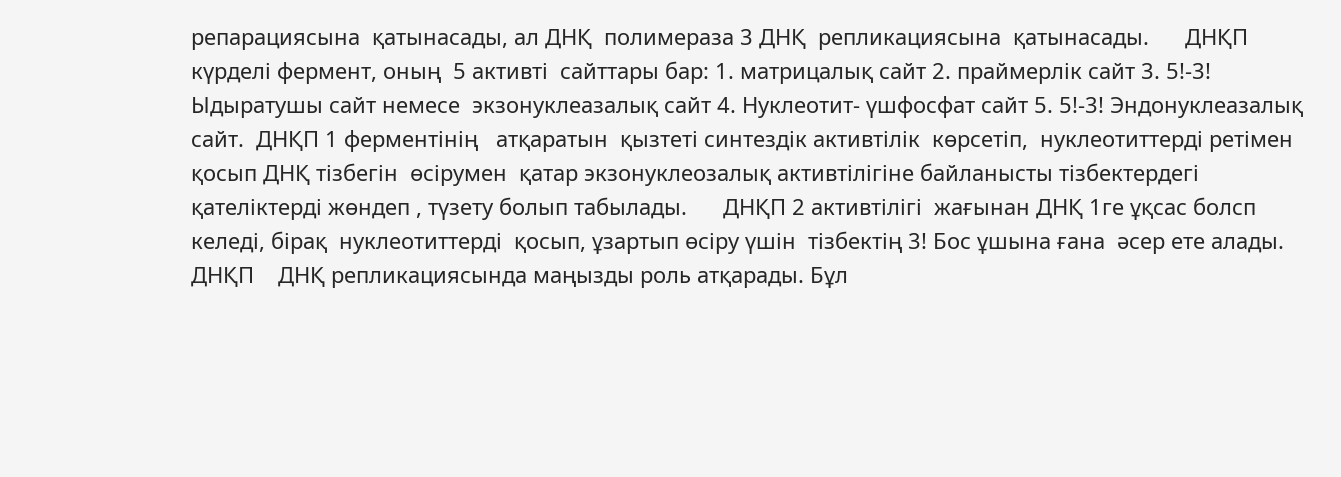репарациясына  қатынасады, ал ДНҚ  полимераза 3 ДНҚ  репликациясына  қатынасады.      ДНҚП  күрделі фермент, оның  5 активті  сайттары бар: 1. матрицалық сайт 2. праймерлік сайт 3. 5!-3! Ыдыратушы сайт немесе  экзонуклеазалық сайт 4. Нуклеотит- үшфосфат сайт 5. 5!-3! Эндонуклеазалық сайт.  ДНҚП 1 ферментінің   атқаратын  қызтеті синтездік активтілік  көрсетіп,  нуклеотиттерді ретімен қосып ДНҚ тізбегін  өсірумен  қатар экзонуклеозалық активтілігіне байланысты тізбектердегі  қателіктерді жөндеп , түзету болып табылады.      ДНҚП 2 активтілігі  жағынан ДНҚ 1ге ұқсас болсп  келеді, бірақ  нуклеотиттерді  қосып, ұзартып өсіру үшін  тізбектің 3! Бос ұшына ғана  әсер ете алады.      ДНҚП    ДНҚ репликациясында маңызды роль атқарады. Бұл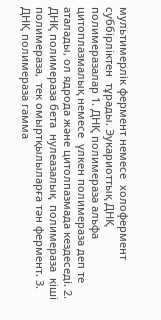мультимерлік фермент немесе  холофермент суббірліктен  тұрады. Эукариоттық ДНҚ  полимеразалар 1. ДНҚ полимераза альфа  цитоплазмалық немесе  үлкен полимераза деп те аталады, ол ядрода және цитолпазмада кездеседі. 2. ДНҚ полимераза бета  нулеазалық  полимераза  кіші полимераза,  тек омыртқылыларға тән фермент. 3. ДНҚ полимераза гамма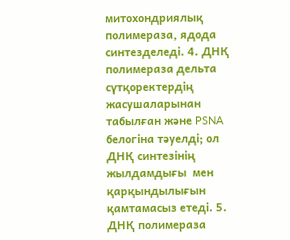митохондриялық  полимераза, ядода синтезделеді. 4. ДНҚ полимераза дельта  сүтқоректердің жасушаларынан табылған және PSNA белогіна тәуелді; ол ДНҚ синтезінің жылдамдығы  мен қарқындылығын  қамтамасыз етеді. 5. ДНҚ полимераза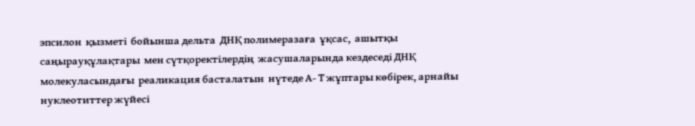эпсилон  қызметі  бойынша дельта  ДНҚ полимеразаға  ұқсас,  ашытқы саңырауқұлақтары  мен сүтқоректілердің  жасушаларында кездеседі ДНҚ молекуласындағы  реаликация басталатын  нүтеде А- Т жұптары көбірек, арнайы  нуклеотиттер жүйесі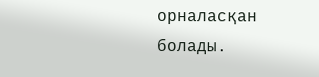орналасқан болады.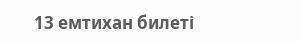13 емтихан билеті